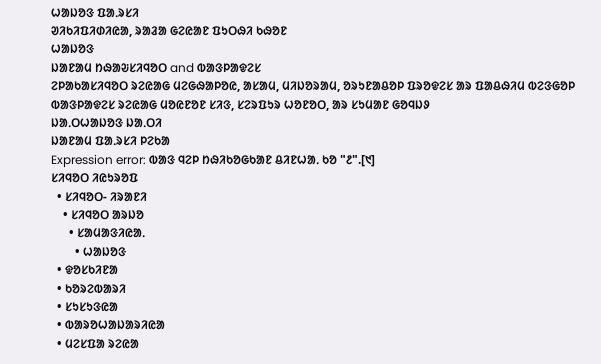ᱦᱟᱡᱚᱝ ᱯᱟᱹᱨᱥᱤ
ᱣᱤᱠᱤᱯᱤᱰᱤᱭᱟ, ᱨᱟᱲᱟ ᱜᱮᱭᱟᱱ ᱯᱩᱛᱷᱤ ᱠᱷᱚᱱ
ᱦᱟᱡᱚᱝ
ᱡᱟᱱᱟᱢ ᱴᱷᱟᱶᱥᱤᱧᱚᱛ and ᱵᱟᱝᱞᱟᱫᱮᱥ
ᱮᱞᱟᱠᱟᱥᱤᱧᱚᱛ ᱨᱮᱭᱟᱜ ᱢᱮᱜᱷᱟᱞᱚᱭ, ᱟᱥᱟᱢ, ᱢᱤᱡᱚᱨᱟᱢ, ᱚᱨᱩᱱᱟᱪᱚᱞ ᱯᱨᱚᱫᱮᱥ ᱟᱨ ᱯᱟᱪᱷᱤᱢ ᱵᱮᱝᱜᱚᱞ ᱵᱟᱝᱞᱟᱫᱮᱥ ᱨᱮᱭᱟᱜ ᱢᱚᱭᱱᱚᱱ ᱥᱤᱝ, ᱥᱮᱨᱯᱩᱨ ᱦᱚᱱᱚᱛ, ᱟᱨ ᱥᱩᱢᱟᱱ ᱜᱚᱧᱡᱽ
ᱡᱟᱹᱛᱦᱟᱡᱚᱝ ᱡᱟᱹᱛᱤ
ᱡᱟᱱᱟᱢ ᱯᱟᱹᱨᱥᱤ ᱞᱮᱠᱟ
Expression error: ᱵᱟᱝ ᱧᱮᱞ ᱴᱷᱤᱠᱚᱜᱠᱟᱱ ᱪᱤᱱᱦᱟᱹ ᱠᱚ "᱒".[᱑]
ᱥᱤᱧᱚᱛ ᱤᱭᱩᱨᱚᱯ
  • ᱥᱤᱧᱚᱛ- ᱤᱨᱟᱱᱤ
    • ᱥᱤᱧᱚᱛ ᱟᱨᱡᱚ
      • ᱥᱟᱢᱟᱝᱤᱭᱟᱹ
        • ᱦᱟᱡᱚᱝ
  • ᱫᱚᱥᱠᱤᱱᱟ
  • ᱠᱚᱨᱮᱵᱟᱨᱤ
  • ᱥᱩᱥᱩᱝᱭᱟ
  • ᱵᱟᱨᱚᱦᱟᱡᱟᱨᱤᱭᱟ
  • ᱢᱮᱥᱯᱟ ᱨᱮᱭᱟ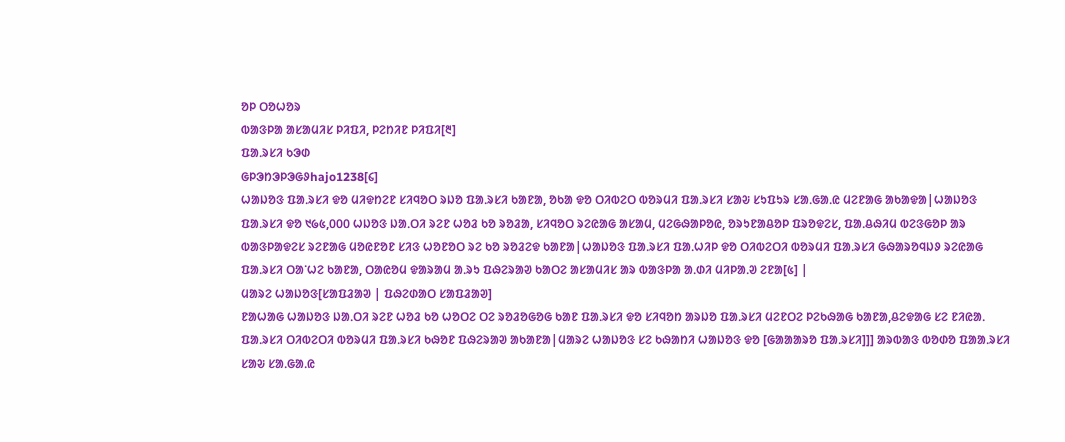ᱚᱞ ᱛᱚᱦᱚᱨ
ᱵᱟᱝᱞᱟ ᱟᱥᱟᱢᱤᱥ ᱞᱤᱯᱤ, ᱞᱮᱴᱤᱱ ᱞᱤᱯᱤ[᱓]
ᱯᱟᱹᱨᱥᱤ ᱠᱳᱰ
ᱜᱞᱳᱴᱳᱞᱳᱜᱽhajo1238[᱔]
ᱦᱟᱡᱚᱝ ᱯᱟᱹᱨᱥᱤ ᱫᱚ ᱢᱤᱫᱴᱮᱱ ᱥᱤᱧᱚᱛ ᱨᱡᱚ ᱯᱟᱹᱨᱥᱤ ᱠᱟᱱᱟ, ᱚᱠᱟ ᱫᱚ ᱛᱤᱵᱮᱛ ᱵᱚᱨᱢᱤ ᱯᱟᱹᱨᱥᱤ ᱥᱟᱶ ᱥᱩᱯᱩᱨ ᱥᱟᱹᱜᱟᱹᱭ ᱢᱮᱱᱟᱜ ᱟᱠᱟᱫᱟ|ᱦᱟᱡᱚᱝ ᱯᱟᱹᱨᱥᱤ ᱫᱚ ᱑᱙᱕,᱐᱐᱐ ᱦᱡᱚᱝ ᱡᱟᱹᱛᱤ ᱨᱮᱱ ᱦᱚᱲ ᱠᱚ ᱨᱚᱲᱟ, ᱥᱤᱧᱚᱛ ᱨᱮᱭᱟᱜ ᱟᱥᱟᱢ, ᱢᱮᱜᱷᱟᱞᱚᱭ, ᱚᱨᱩᱱᱟᱪᱚᱞ ᱯᱨᱚᱫᱮᱥ, ᱯᱟᱹᱪᱷᱤᱢ ᱵᱮᱝᱜᱚᱞ ᱟᱨ ᱵᱟᱝᱞᱟᱫᱮᱥ ᱨᱮᱱᱟᱜ ᱢᱚᱭᱱᱚᱱ ᱥᱤᱝ ᱦᱚᱱᱚᱛ ᱨᱮ ᱠᱚ ᱨᱚᱲᱮᱫ ᱠᱟᱱᱟ|ᱦᱟᱡᱚᱝ ᱯᱟᱹᱨᱥᱤ ᱯᱟᱹᱦᱤᱞ ᱫᱚ ᱛᱤᱵᱮᱛᱤ ᱵᱚᱨᱢᱤ ᱯᱟᱹᱨᱥᱤ ᱜᱷᱟᱨᱚᱧᱡᱽ ᱨᱮᱭᱟᱜ ᱯᱟᱹᱨᱥᱤ ᱛᱟᱸᱦᱮ ᱠᱟᱱᱟ, ᱛᱟᱭᱚᱢ ᱫᱟᱨᱟᱢ ᱟᱹᱨᱩ ᱯᱷᱮᱨᱟᱣ ᱠᱟᱛᱮ ᱟᱥᱟᱢᱤᱥ ᱟᱨ ᱵᱟᱝᱞᱟ ᱟᱹᱰᱤ ᱢᱤᱞᱟᱹᱣ ᱮᱱᱟ[᱕] |
ᱢᱟᱨᱮ ᱦᱟᱡᱚᱝ[ᱥᱟᱯᱲᱟᱣ | ᱯᱷᱮᱰᱟᱛ ᱥᱟᱯᱲᱟᱣ]
ᱱᱟᱦᱟᱜ ᱦᱟᱡᱚᱝ ᱡᱟᱹᱛᱤ ᱨᱮᱱ ᱦᱚᱲ ᱠᱚ ᱦᱚᱛᱮ ᱛᱮ ᱨᱚᱲᱚᱜᱚᱜ ᱠᱟᱱ ᱯᱟᱹᱨᱥᱤ ᱫᱚ ᱥᱤᱧᱚᱴ ᱟᱨᱡᱚ ᱯᱟᱹᱨᱥᱤ ᱢᱮᱱᱛᱮ ᱞᱮᱠᱷᱟᱜ ᱠᱟᱱᱟ,ᱪᱮᱫᱟᱜ ᱥᱮ ᱱᱤᱭᱟᱹ ᱯᱟᱹᱨᱥᱤ ᱛᱤᱵᱮᱛᱤ ᱵᱚᱨᱢᱤ ᱯᱟᱹᱨᱥᱤ ᱠᱷᱚᱱ ᱯᱷᱮᱨᱟᱣ ᱟᱠᱟᱱᱟ|ᱢᱟᱨᱮ ᱦᱟᱡᱚᱝ ᱥᱮ ᱠᱷᱟᱴᱤ ᱦᱟᱡᱚᱝ ᱫᱚ [ᱜᱟᱟᱟᱨᱚ ᱯᱟᱹᱨᱥᱤ]]] ᱟᱨᱵᱟᱝ ᱵᱚᱰᱚ ᱯᱟᱟᱹᱨᱥᱤ ᱥᱟᱶ ᱥᱟᱹᱜᱟᱹᱭ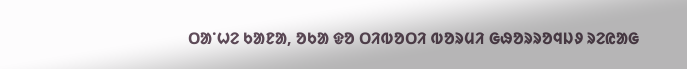ᱛᱟᱸᱦᱮ ᱠᱟᱱᱟ, ᱚᱠᱟ ᱫᱚ ᱛᱤᱵᱚᱛᱤ ᱵᱚᱨᱢᱤ ᱜᱷᱚᱨᱨᱚᱧᱡᱽ ᱨᱮᱭᱟᱜ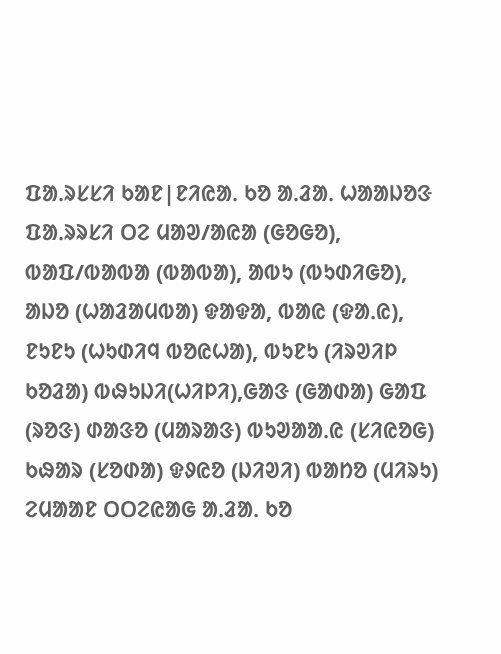ᱯᱟᱹᱨᱥᱥᱤ ᱠᱟᱱ|ᱱᱤᱭᱟᱹ ᱠᱚ ᱟᱹᱲᱟᱹ ᱦᱟᱟᱡᱚᱝ ᱯᱟᱹᱨᱨᱥᱤ ᱛᱮ ᱢᱟᱣ/ᱟᱭᱟ (ᱜᱚᱜᱚ), ᱵᱟᱯ/ᱵᱟᱵᱟ (ᱵᱟᱵᱟ), ᱟᱵᱩ (ᱵᱩᱰᱤᱜᱚ), ᱟᱡᱚ (ᱦᱟᱲᱟᱢᱵᱟ) ᱫᱟᱫᱟ, ᱵᱟᱭ (ᱫᱟᱹᱭ), ᱱᱩᱱᱩ (ᱦᱩᱰᱤᱧ ᱵᱚᱭᱦᱟ), ᱵᱩᱱᱩ (ᱤᱨᱣᱤᱞ ᱠᱚᱲᱟ) ᱵᱷᱩᱡᱤ(ᱦᱤᱞᱤ),ᱜᱟᱝ (ᱜᱟᱰᱟ) ᱜᱟᱯ (ᱨᱚᱝ) ᱰᱟᱝᱚ (ᱢᱟᱨᱟᱝ) ᱵᱩᱣᱟᱟᱹᱭ (ᱥᱤᱭᱚᱜ) ᱠᱷᱟᱨ (ᱥᱚᱰᱟ) ᱫᱽᱭᱚ (ᱡᱤᱣᱤ) ᱵᱟᱴᱚ (ᱢᱤᱨᱩ) ᱮᱢᱟᱟᱱ ᱛᱛᱮᱭᱟᱜ ᱟᱹᱲᱟᱹ ᱠᱚ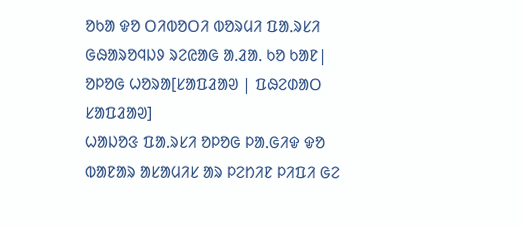ᱚᱠᱟ ᱫᱚ ᱛᱤᱵᱚᱛᱤ ᱵᱚᱨᱢᱤ ᱯᱟᱹᱨᱥᱤ ᱜᱷᱟᱨᱚᱧᱡᱽ ᱨᱮᱭᱟᱜ ᱟᱹᱲᱟᱹ ᱠᱚ ᱠᱟᱱ|
ᱚᱞᱚᱜ ᱦᱚᱨᱟ[ᱥᱟᱯᱲᱟᱣ | ᱯᱷᱮᱰᱟᱛ ᱥᱟᱯᱲᱟᱣ]
ᱦᱟᱡᱚᱝ ᱯᱟᱹᱨᱥᱤ ᱚᱞᱚᱜ ᱞᱟᱹᱜᱤᱫ ᱫᱚ ᱵᱟᱱᱟᱨ ᱟᱥᱟᱢᱤᱥ ᱟᱨ ᱞᱮᱴᱤᱱ ᱞᱤᱯᱤ ᱜᱮ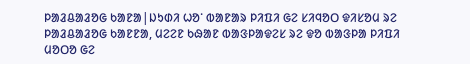ᱞᱟᱲᱪᱟᱲᱚᱜ ᱠᱟᱱᱟ|ᱡᱩᱰᱤ ᱦᱚᱸ ᱵᱟᱱᱟᱨ ᱞᱤᱯᱤ ᱜᱮ ᱥᱤᱧᱚᱛ ᱫᱤᱥᱚᱢ ᱨᱮ ᱞᱟᱲᱪᱟᱲᱚᱜ ᱠᱟᱱᱱᱟ, ᱢᱮᱮᱱ ᱠᱷᱟᱱ ᱵᱟᱝᱞᱟᱫᱮᱥ ᱨᱮ ᱫᱚ ᱵᱟᱝᱞᱟ ᱞᱤᱯᱤ ᱢᱚᱛᱚ ᱜᱮ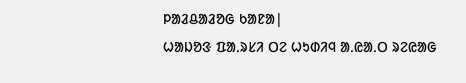ᱞᱟᱲᱪᱟᱲᱚᱜ ᱠᱟᱱᱟ|
ᱦᱟᱡᱚᱝ ᱯᱟᱹᱨᱥᱤ ᱛᱮ ᱦᱩᱰᱤᱧ ᱟᱹᱭᱟᱹᱛ ᱨᱮᱭᱟᱜ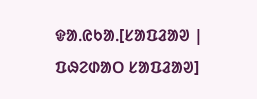ᱫᱟᱹᱭᱠᱟᱹ[ᱥᱟᱯᱲᱟᱣ | ᱯᱷᱮᱰᱟᱛ ᱥᱟᱯᱲᱟᱣ]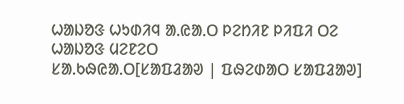ᱦᱟᱡᱚᱝ ᱦᱩᱰᱤᱧ ᱟᱹᱭᱟᱹᱛ ᱞᱮᱴᱤᱱ ᱞᱤᱯᱤ ᱛᱮ ᱦᱟᱡᱚᱝ ᱢᱮᱱᱮᱛ
ᱥᱟᱹᱠᱷᱭᱟᱹᱛ[ᱥᱟᱯᱲᱟᱣ | ᱯᱷᱮᱰᱟᱛ ᱥᱟᱯᱲᱟᱣ]